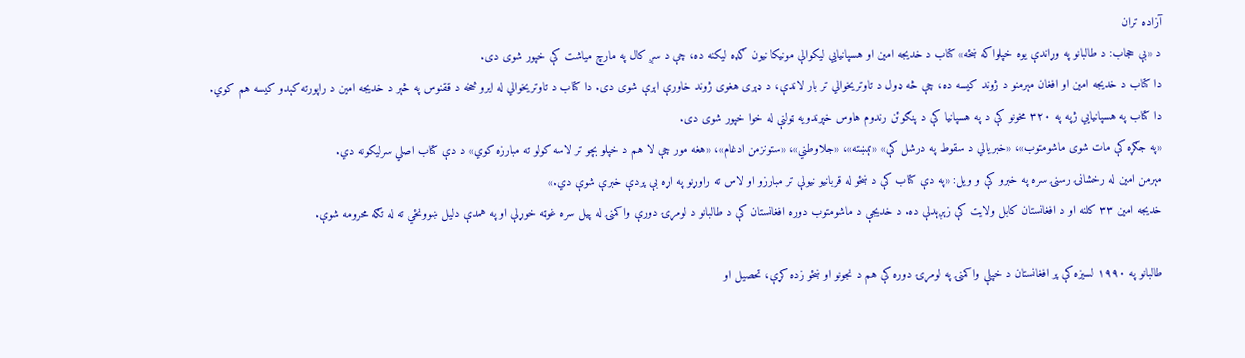آزاده تران
د «بې حجاب: د طالبانو په وړاندې یوه خپلواکه ښځه» کتاب د خدیجه امین او هسپانیايي لیکوالې مونیکا نیون ګډه لیکنه ده، چې د سږ کال په مارچ میاشت کې خپور شوی دی.
دا کتاب د خدیجه امین او افغان مېرمنو د ژوند کیسه ده، چې څه ډول د تاوتریخوالي تر بار لاندې، د ډېری هغوی ژوند خاورې اېرې شوی دی. دا کتاب د تاوتریخوالي له ایرو څخه د ققنوس په څېر د خدیجه امین د راپورته کېدو کیسه هم کوي.
دا کتاب په هسپانیايي ژپه په ۳۲۰ مخونو کې د په هسپانیا کې د پنګوئن رندوم هاوس خپرندویه ټولنې له خوا خپور شوی دی.
«په جګړه کې مات شوی ماشومتوب»، «خبریالي د سقوط په درشل کې» «تېښته»، «جلاوطني»، «ستونزمن ادغام»، «هغه مور چې لا هم د خپلو بچو تر لاسه کولو ته مبارزه کوي» د دې کتاب اصلي سرلیکونه دي.
مېرمن امین له رخشانۍ رسنۍ سره په خبرو کې و ویل: «په دې کتاب کې د ښځو له قربانیو نیولې تر مبارزو او لاس ته راوړنو په اړه بې پردې خبرې شوې دي.»
خدیجه امین ۳۳ کلنه او د افغانستان کابل ولایت کې زېږېدلې ده. د خدیجې د ماشومتوب دوره افغانستان کې د طالبانو د لومړۍ دورې واکمنۍ له پیل سره غوټه خوړلې او په همدې دلیل ښوونځي ته له تګه محرومه شوې.

طالبانو په ۱۹۹۰ لسیزه کې پر افغانستان د خپلې واکمنۍ په لومړۍ دوره کې هم د نجونو او ښځو زده کړې، تحصیل او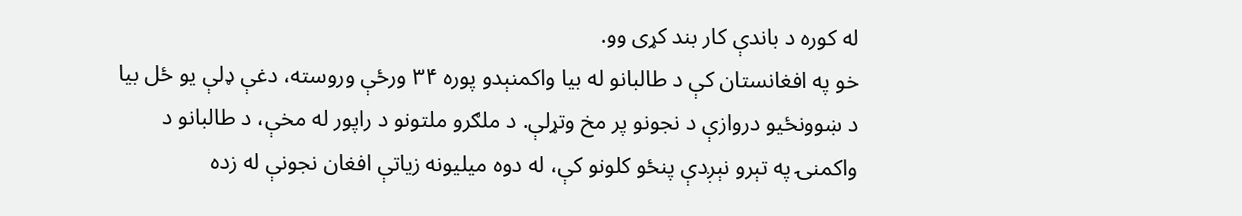له کوره د باندې کار بند کړی وو.
خو په افغانستان کې د طالبانو له بیا واکمنېدو پوره ۳۴ ورځې وروسته، دغې ډلې یو ځل بیا د ښوونځیو دروازې د نجونو پر مخ وتړلې. د ملګرو ملتونو د راپور له مخې، د طالبانو د واکمنۍ په تېرو نېږدې پنځو کلونو کې، له دوه میلیونه زیاتې افغان نجونې له زده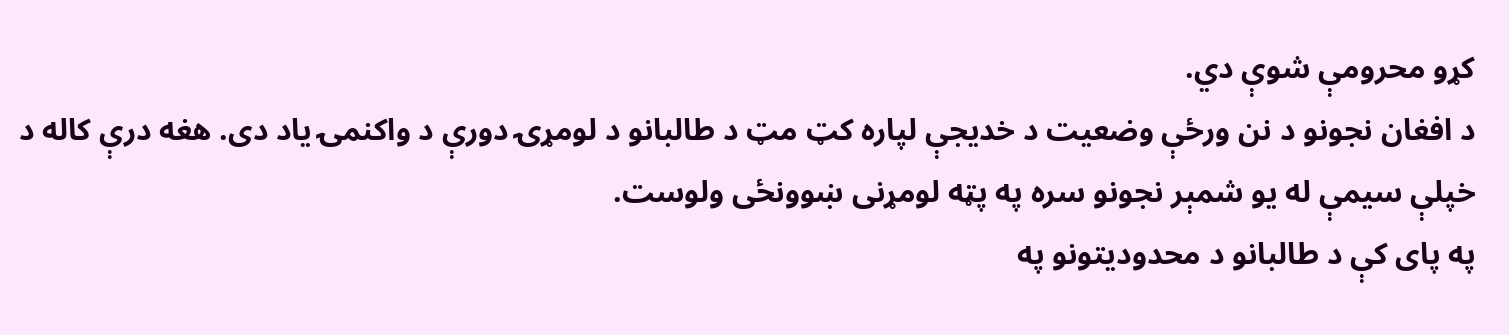کړو محرومې شوې دي.
د افغان نجونو د نن ورځې وضعیت د خدیجې لپاره کټ مټ د طالبانو د لومړۍ دورې د واکنمۍ یاد دی. هغه درې کاله د خپلې سیمې له یو شمېر نجونو سره په پټه لومړنی ښوونځی ولوست.
په پای کې د طالبانو د محدودیتونو په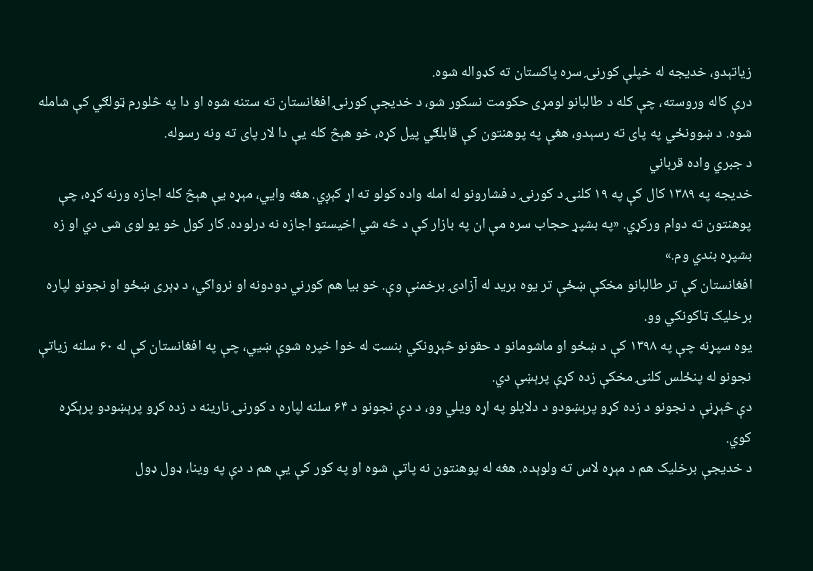زیاتېدو، خدیجه له خپلې کورنۍ سره پاکستان ته کډواله شوه.
درې کاله وروسته، چې کله د طالبانو لومړی حکومت نسکور شو، د خدیجې کورنۍ افغانستان ته ستنه شوه او دا په څلورم ټولګي کې شامله شوه. د ښوونځي په پای ته رسېدو، هغې په پوهنتون کې قابلګي پیل کړه، خو هېڅ کله یې دا لار پای ته ونه رسوله.
د جبري واده قرباني
خدیجه په ۱۳۸۹ کال کې په ۱۹ کلنۍ د کورنۍ د فشارونو له امله واده کولو ته اړ کېږي. هغه وايي، مېړه یې هېڅ کله اجازه ورنه کړه، چې پوهنتون ته دوام ورکړي. «په بشپړ حجاب سره مې ان په بازار کې د څه شي اخیستو اجازه نه درلوده. کار کول خو یو لوی شی دي او زه بشپړه بندي وم.»
افغانستان کې تر طالبانو مخکې ښځې تر یوه برید له آزادۍ برخمنې وې. خو بیا هم کورني دودونه او نرواکي، د ډېری ښځو او نجونو لپاره برخلیک ټاکونکي وو.
یوه سپړنه چې په ۱۳۹۸ کې د ښځو او ماشومانو د حقونو څېړونکي بنسټ له خوا خپره شوې ښيي، چې په افغانستان کې له ۶۰ سلنه زیاتې نجونو له پنځلس کلنۍ مخکې زده کړې پرېښې دي.
دې څېړنې د نجونو د زده کړو پرېښودو د دلایلو په اړه ویلي وو، د دې نجونو د ۶۴ سلنه لپاره د کورنۍ نارینه د زده کړو پرېښودو پرېکړه کوي.
د خدیجې برخلیک هم د مېړه لاس ته ولوېده. هغه له پوهنتون نه پاتې شوه او په کور کې یې هم د دې په وینا، ډول ډول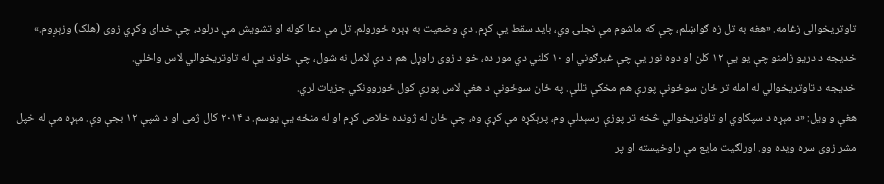تاوتریخوالی زغامه. «هغه به تل زه ګواښلم، چې که ماشوم مې نجلۍ وي، باید سقط یې کړم. دې وضعیت به ډېره ځورولم. تل مې دعا کوله او تشویش مې درلود، چې خدای وکړي زوی (هلک) وزېږوم.»
خدیجه د دریو زامنو چې یو یې ۱۲ کلن او دوه نور یې چې غبرګوني او ۱۰ کلني دي مور ده، خو د زوی راوړل هم د دې لامل نه شول، چې خاوند یې له تاوتریخوالي لاس واخلي.
خدیجه د تاوتریخوالي له امله تر ځان سوځونې پورې هم مخکې تللې. په ځان سوځونې د هغې لاس پورې کول ځوروونکي جزیات لري.
هغې و ویل: «د مېړه د سپکاوي او تاوتریخوالي څخه تر پوزې رسېدلې وم، پرېکړه مې کړې وه، چې ځان له ژونده خلاص کړم او له منځه یې یوسم. د ۲۰۱۴ کال ژمی او د شپې ۱۲ بجې وې. مېړه مې له خپل مشر زوی سره ویده وو. اورلګیت مایع مې راوخیسته او پر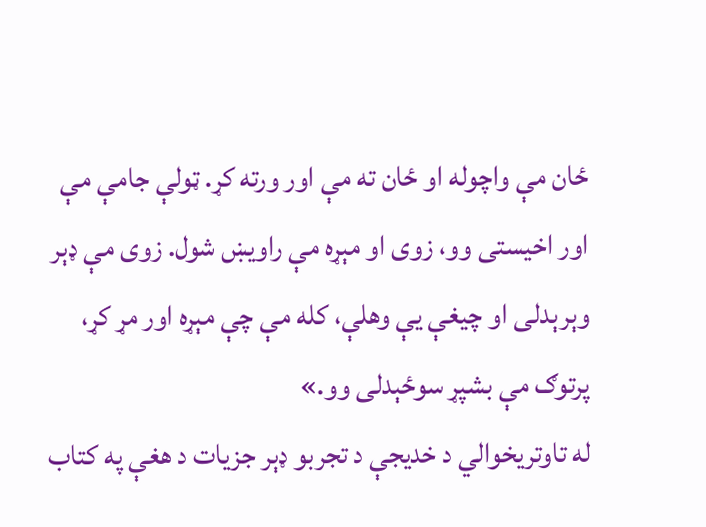ځان مې واچوله او ځان ته مې اور ورته کړ. ټولې جامې مې اور اخیستی وو، زوی او مېړه مې راویښ شول. زوی مې ډېر وېرېدلی او چیغې یې وهلې، کله مې چې مېړه اور مړ کړ، پرتوګ مې بشپړ سوځېدلی وو.»
له تاوتریخوالي د خدیجې د تجربو ډېر جزیات د هغې په کتاب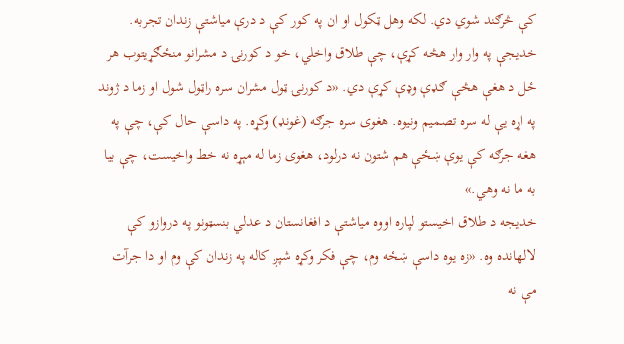کې څرګند شوي دي. لکه وهل ټکول او ان په کور کې د درې میاشتې زندان تجربه.
خدیجې په وار وار هڅه کړې، چې طلاق واخلي، خو د کورنۍ د مشرانو منځګړیتوب هر ځل د هغې هڅې ګډې وډې کړې دي. «د کورنۍ ټول مشران سره راټول شول او زما د ژوند په اړه یې له سره تصمیم ونیوه. هغوی سره جرګه (غونډ) وکړه. په داسې حال کې، چې په هغه جرګه کې یوې ښځې هم شتون نه درلود، هغوی زما له مېړه نه خط واخیست، چې بیا به ما نه وهي.»
خدیجه د طلاق اخیستو لپاره اووه میاشتې د افغانستان د عدلي بنسټونو په دروازو کې لالهانده وه. «زه یوه داسې ښځه وم، چې فکر وکړه شپږ کاله په زندان کې وم او دا جرآت مې نه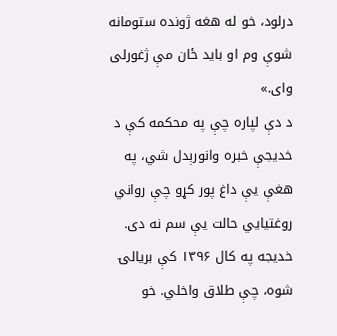درلود، خو له هغه ژونده ستومانه شوې وم او باید ځان مې ژغورلی وای.»
د دې لپاره چې په محکمه کې د خدیجې خبره وانورېدل شي، په هغې یې داغ پور کړو چې رواني روغتیايي حالت یې سم نه دی.
خدیجه په کال ۱۳۹۶ کې بریالۍ شوه، چې طلاق واخلي. خو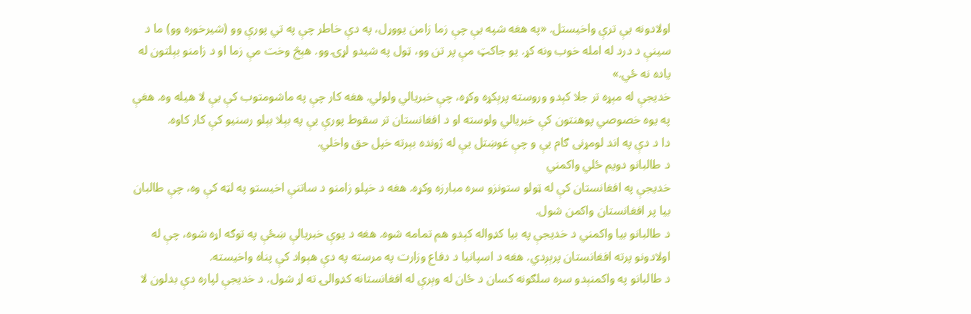اولادونه یې ترې واخیستل. «په هغه شپه یې چې زما زامن یووړل، په دې خاطر چې په تي پورې وو (شیرخوره وو) ما د سینې د درد له امله خوب ونه کړ. یو جاکټ مې پر تن وو، ټول په شیدو لړۍ وو. هېڅ وخت مې زما او د زامنو بېلتون له یاده نه ځي.»
خدیجې له مېړه تر جلا کېدو وروسته پرېکړه وکړه، چې خبریالي ولولي. هغه کار چې په ماشومتوب کې یې لا هیله وه. هغې په یوه خصوصي پوهنتون کې خبریالي ولوسته او د افغانستان تر سقوط پورې یې په بېلا بېلو رسنیو کې کار کاوه.
دا د دې په اند لومړنی ګام یې و چې غوښتل یې له ژونده بېرته خپل حق واخلي.
د طالبانو دویم ځلي واکمني
خدیجې په افغانستان کې له ټولو ستونزو سره مبارزه وکړه. هغه د خپلو زامنو د ساتنې اخیستو په لټه کې وه، چې طالبان بیا پر افغانستان واکمن شول.
د طالبانو بیا واکمني د خدیجې په بیا کډواله کېدو هم تمامه شوه. هغه د یوې خبریالې ښځې په توګه اړه شوه، چې له اولادونو پرته افغانستان پرېږدي. هغه د اسپانیا د دفاع وزارت په مرسته په دې هېواد کې پناه واخیسته.
د طالبانو په واکمنېدو سره سلګونه کسان د ځان له وېرې له افغانستانه کډوالۍ ته اړ شول. د خدیجې لپاره دې بدلون لا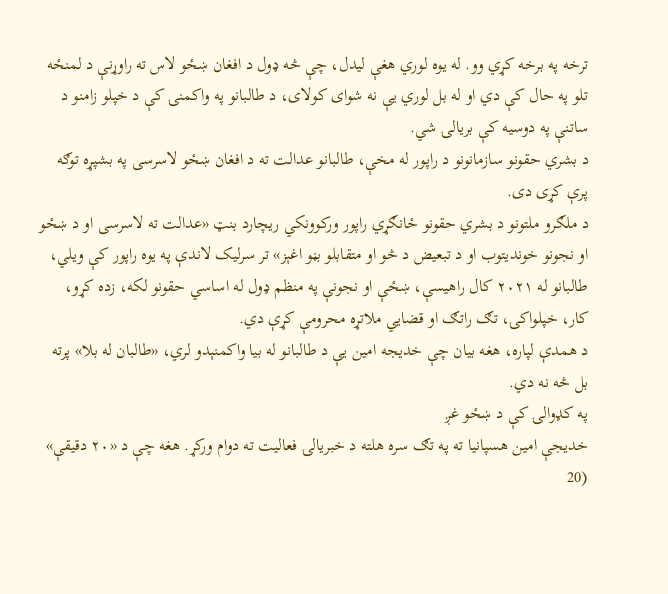ترخه په برخه کړي وو. له یوه لوري هغې لیدل، چې څه ډول د افغان ښځو لاس ته راوړنې د لمنځه تلو په حال کې دي او له بل لوري یې نه شوای کولای، د طالبانو په واکمنۍ کې د خپلو زامنو د ساتنې په دوسیه کې بریالۍ شي.
د بشري حقونو سازمانونو د راپور له مخې، طالبانو عدالت ته د افغان ښځو لاسرسی په بشپړه توګه پرې کړی دی.
د ملګرو ملتونو د بشري حقونو ځانګړي راپور ورکوونکي ریچارد بنټ «عدالت ته لاسرسی او د ښځو او نجونو خوندیتوب او د تبعیض د څو او متقابلو بڼو اغېز» تر سرلیک لاندې په یوه راپور کې ویلي، طالبانو له ۲۰۲۱ کال راهیسې، ښځې او نجونې په منظم ډول له اساسي حقونو لکه، زده کړو، کار، خپلواکۍ، تګ راتګ او قضايي ملاتړه محرومې کړې دي.
د همدې لپاره، هغه بیان چې خدیجه امین یې د طالبانو له بیا واکمنېدو لري، «طالبان له بلا» پرته بل څه نه دي.
په کډوالۍ کې د ښځو غږ
خدیجې امین هسپانیا ته په تګ سره هلته د خبریالۍ فعالیت ته دوام ورکړ. هغه چې د «۲۰ دقیقې» (20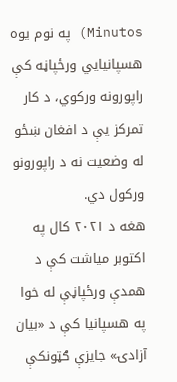Minutos) په نوم یوه هسپانیايي ورځپاڼه کې راپورونه ورکوي، د کار تمرکز یې د افغان ښځو له وضعیت نه د راپورونو ورکول دي.
هغه د ۲۰۲۱ کال په اکتوبر میاشت کې د همدې ورځپاڼې له خوا په هسپانیا کې د «بیان آزادۍ» جایزې ګټونکې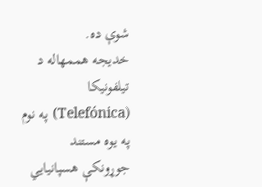شوې ده.
خدیجه هممهاله د تیلفونیکا (Telefónica) په نوم په یوه مستند جوړونکې هسپانیايي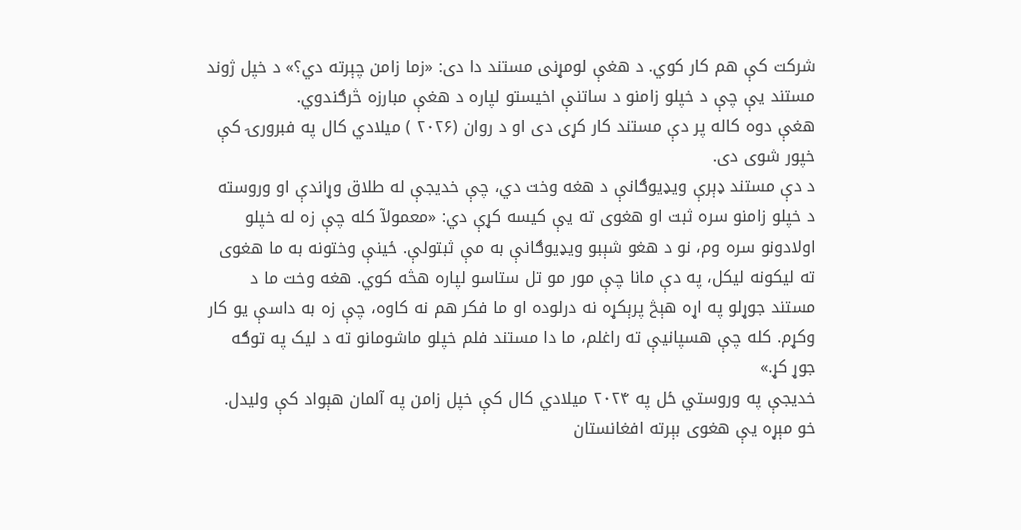شرکت کې هم کار کوي. د هغې لومړنی مستند دا دی: «زما زامن چېرته دي؟» د خپل ژوند مستند یې چې د خپلو زامنو د ساتنې اخیستو لپاره د هغې مبارزه څرګندوي.
هغې دوه کاله پر دې مستند کار کړی دی او د روان (۲۰۲۶ ) میلادي کال په فبرورۍ کې خپور شوی دی.
د دې مستند ډېرې ویډیوګانې د هغه وخت دي، چې خدیجې له طلاق وړاندې او وروسته د خپلو زامنو سره ثبت او هغوی ته یې کیسه کړې دي: «معمولآ کله چې زه له خپلو اولادونو سره وم، نو د هغو شېبو ویډیوګانې به مې ثبتولې. ځینې وختونه به ما هغوی ته لیکونه لیکل، په دې مانا چې مور مو تل ستاسو لپاره هڅه کوي. هغه وخت ما د مستند جوړلو په اړه هېڅ پرېکړه نه درلوده او ما فکر هم نه کاوه، چې زه به داسې یو کار وکړم. کله چې هسپانیې ته راغلم، ما دا مستند فلم خپلو ماشومانو ته د لیک په توګه جوړ کړ.»
خدیجې په وروستي ځل په ۲۰۲۴ میلادي کال کې خپل زامن په آلمان هېواد کې ولیدل. خو مېړه یې هغوی بېرته افغانستان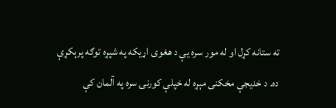ته ستانه کړل او له مور سره یې د هغوی اړیکه په شپړه توګه پرېکړې ده. د خدیجې مخکنی مېړه له خپلې کورنۍ سره په آلمان کې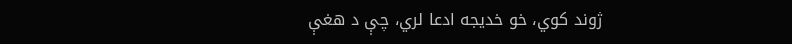ژوند کوي، خو خدیجه ادعا لري، چې د هغې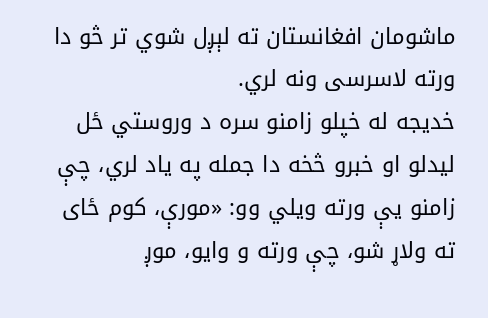ماشومان افغانستان ته لېږل شوي تر څو دا ورته لاسرسی ونه لري.
خدیجه له خپلو زامنو سره د وروستي ځل لیدلو او خبرو څخه دا جمله په یاد لري، چې زامنو یې ورته ویلي وو: «مورې، کوم ځای ته ولاړ شو، چې ورته و وایو، موږ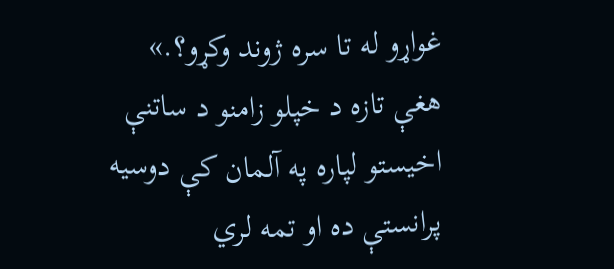غواړو له تا سره ژوند وکړو؟.»
هغې تازه د خپلو زامنو د ساتنې اخیستو لپاره په آلمان کې دوسیه پرانستې ده او تمه لري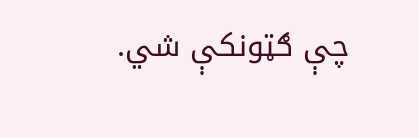چې ګټونکې شي.